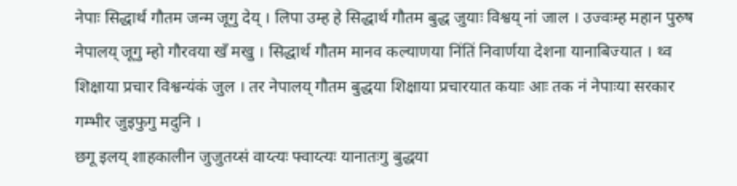नेपाः सिद्धार्थ गौतम जन्म जूगु देय् । लिपा उम्ह हे सिद्धार्थ गौतम बुद्ध जुयाः विश्वय् नां जाल । उज्वःम्ह महान पुरुष नेपालय् जूगु म्हो गौरवया खँ मखु । सिद्धार्थ गौतम मानव कल्याणया निंतिं निवार्णया देशना यानाबिज्यात । थ्व शिक्षाया प्रचार विश्वन्यंकं जुल । तर नेपालय् गौतम बुद्धया शिक्षाया प्रचारयात कयाः आः तक नं नेपाःया सरकार गम्भीर जुइफुगु मदुनि ।
छगू इलय् शाहकालीन जुजुतय्सं वाय्त्यः फ्वाय्त्यः यानातःगु बुद्धया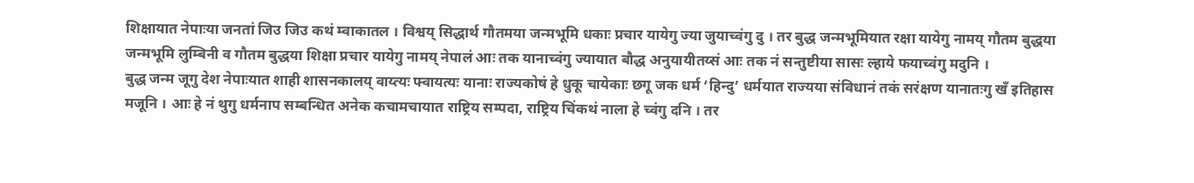शिक्षायात नेपाःया जनतां जिउ जिउ कथं म्वाकातल । विश्वय् सिद्धार्थ गौतमया जन्मभूमि धकाः प्रचार यायेगु ज्या जुयाच्वंगु दु । तर बुद्ध जन्मभूमियात रक्षा यायेगु नामय् गौतम बुद्धया जन्मभूमि लुम्बिनी व गौतम बुद्धया शिक्षा प्रचार यायेगु नामय् नेपालं आः तक यानाच्वंगु ज्यायात बौद्ध अनुयायीतय्सं आः तक नं सन्तुष्टीया सासः ल्हाये फयाच्वंगु मदुनि ।
बुद्ध जन्म जूगु देश नेपाःयात शाही शासनकालय् वाय्त्यः फ्वायत्यः यानाः राज्यकोषं हे धुकू चायेकाः छगू जक धर्म ‘हिन्दु’ धर्मयात राज्यया संविधानं तकं सरंक्षण यानातःगु खँ इतिहास मजूनि । आः हे नं थुगु धर्मनाप सम्बन्धित अनेक कचामचायात राष्ट्रिय सम्पदा, राष्ट्रिय चिंकथं नाला हे च्वंगु दनि । तर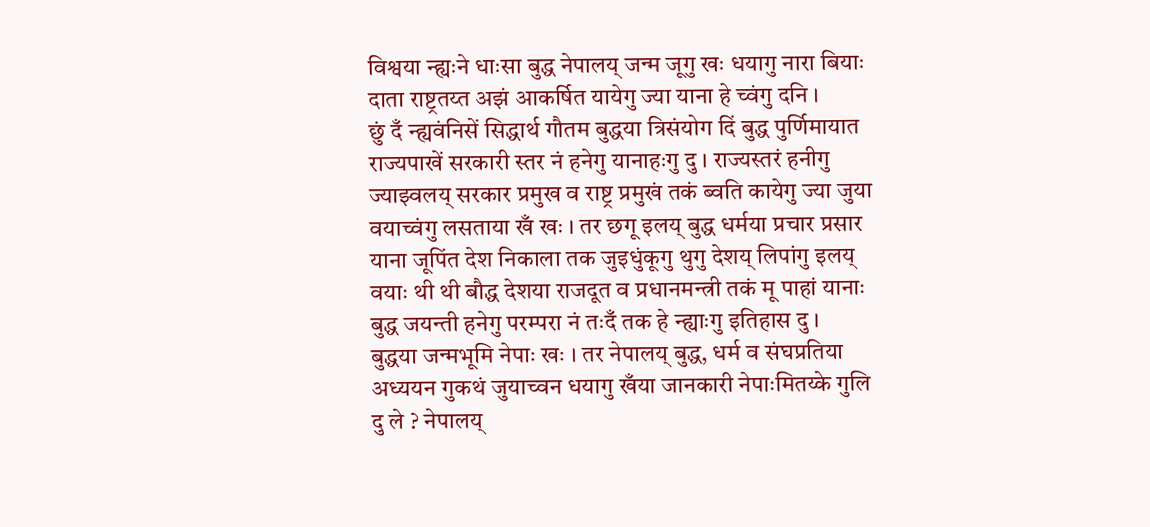विश्वया न्ह्यःने धाःसा बुद्ध नेपालय् जन्म जूगु खः धयागु नारा बियाः दाता राष्ट्रतय्त अझं आकर्षित यायेगु ज्या याना हे च्वंगु दनि ।
छुं दँ न्ह्यवंनिसें सिद्धार्थ गौतम बुद्धया त्रिसंयोग दिं बुद्ध पुर्णिमायात राज्यपाखें सरकारी स्तर नं हनेगु यानाहःगु दु । राज्यस्तरं हनीगु ज्याझ्वलय् सरकार प्रमुख व राष्ट्र प्रमुखं तकं ब्वति कायेगु ज्या जुया वयाच्वंगु लसताया खँ खः । तर छगू इलय् बुद्ध धर्मया प्रचार प्रसार याना जूपिंत देश निकाला तक जुइधुंकूगु थुगु देशय् लिपांगु इलय् वयाः थी थी बौद्ध देशया राजदूत व प्रधानमन्त्री तकं मू पाहां यानाः बुद्ध जयन्ती हनेगु परम्परा नं तःदँ तक हे न्ह्याःगु इतिहास दु ।
बुद्धया जन्मभूमि नेपाः खः । तर नेपालय् बुद्ध, धर्म व संघप्रतिया अध्ययन गुकथं जुयाच्वन धयागु खँया जानकारी नेपाःमितय्के गुलि दु ले ? नेपालय्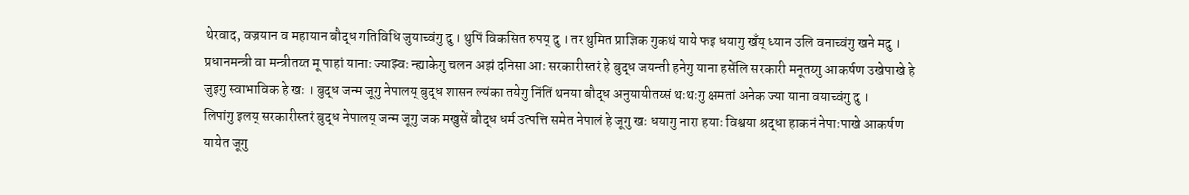थेरवाद, वज्रयान व महायान बौद्ध गतिविधि जुयाच्वंगु दु । थुपिं विकसित रुपय् दु । तर थुमित प्राज्ञिक गुकथं याये फइ धयागु खँय् ध्यान उलि वनाच्वंगु खने मदु ।
प्रधानमन्त्री वा मन्त्रीतय्त मू पाहां यानाः ज्याझ्वः न्ह्याकेगु चलन अझं दनिसा आः सरकारीस्तरं हे बुद्ध जयन्ती हनेगु याना हसेंलि सरकारी मनूतय्गु आकर्षण उखेपाखे हे जुइगु स्वाभाविक हे खः । बुद्ध जन्म जूगु नेपालय् बुद्ध शासन ल्यंका तयेगु निंतिं थनया बौद्ध अनुयायीतय्सं थःथःगु क्षमतां अनेक ज्या याना वयाच्वंगु दु ।
लिपांगु इलय् सरकारीस्तरं बुद्ध नेपालय् जन्म जूगु जक मखुसें बौद्ध धर्म उत्पत्ति समेत नेपालं हे जूगु खः धयागु नारा हयाः विश्वया श्रद्धा हाकनं नेपाःपाखे आकर्षण यायेत जूगु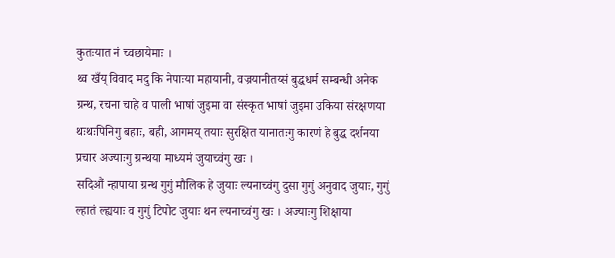कुतःयात नं च्वछायेमाः ।
थ्व खँय् विवाद मदु कि नेपाःया महायानी, वज्रयानीतय्सं बुद्धधर्म सम्बन्धी अनेक ग्रन्थ, रचना चाहे व पाली भाषां जुइमा वा संस्कृत भाषां जुइमा उकिया संरक्षणया थःथःपिनिगु बहाः, बही, आगमय् तयाः सुरक्षित यानातःगु कारणं हे बुद्ध दर्शनया प्रचार अज्याःगु ग्रन्थया माध्यमं जुयाच्वंगु खः ।
सदिऔं न्हापाया ग्रन्थ गुगुं मौलिक हे जुयाः ल्यनाच्वंगु दुसा गुगुं अनुवाद जुयाः, गुगुं ल्हातं ल्ह्ययाः व गुगुं टिपोट जुयाः थन ल्यनाच्वंगु खः । अज्याःगु शिक्षाया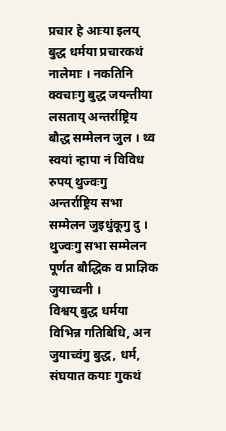प्रचार हे आःया इलय् बुद्ध धर्मया प्रचारकथं नालेमाः । नकतिनि क्वचाःगु बुद्ध जयन्तीया लसताय् अन्तर्राष्ट्रिय बौद्ध सम्मेलन जुल । थ्व स्वयां न्हापा नं विविध रुपय् थुज्वःगु अन्तर्राष्ट्रिय सभा सम्मेलन जुइधुंकूगु दु । थुज्वःगु सभा सम्मेलन पूर्णत बौद्धिक व प्राज्ञिक जुयाच्वनी ।
विश्वय् बुद्ध धर्मया विभिन्न गतिबिधि, अन जुयाच्वंगु बुद्ध, धर्म, संघयात कयाः गुकथं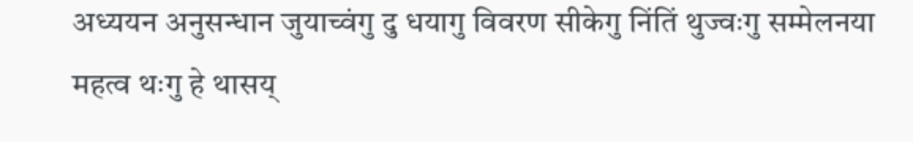अध्ययन अनुसन्धान जुयाच्वंगु दु धयागु विवरण सीकेगु निंतिं थुज्वःगु सम्मेलनया महत्व थःगु हे थासय्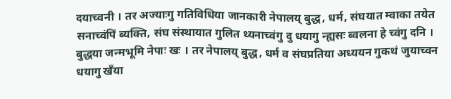दयाच्वनी । तर अज्याःगु गतिविधिया जानकारी नेपालय् बुद्ध, धर्म, संघयात म्वाका तयेत सनाच्वंपिं ब्यक्ति, संघ संस्थायात गुलित थ्यनाच्वंगु दु धयागु न्ह्यसः ब्वलना हे च्वंगु दनि ।
बुद्धया जन्मभूमि नेपाः खः । तर नेपालय् बुद्ध, धर्म व संघप्रतिया अध्ययन गुकथं जुयाच्वन धयागु खँया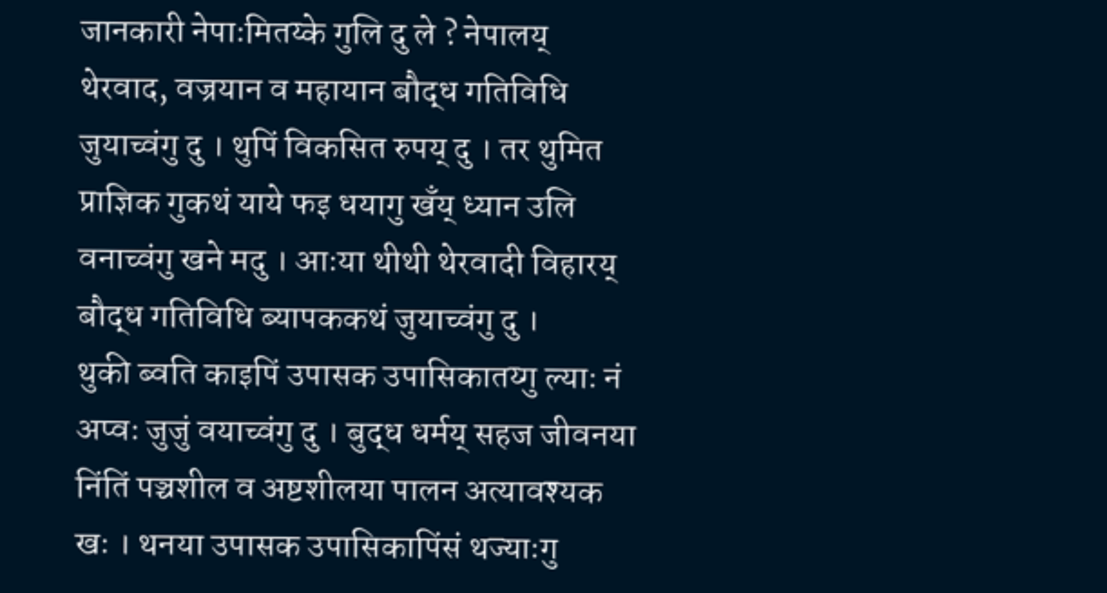जानकारी नेपाःमितय्के गुलि दु ले ? नेपालय् थेरवाद, वज्रयान व महायान बौद्ध गतिविधि जुयाच्वंगु दु । थुपिं विकसित रुपय् दु । तर थुमित प्राज्ञिक गुकथं याये फइ धयागु खँय् ध्यान उलि वनाच्वंगु खने मदु । आःया थीथी थेरवादी विहारय् बौद्ध गतिविधि ब्यापककथं जुयाच्वंगु दु ।
थुकी ब्वति काइपिं उपासक उपासिकातय्गु ल्याः नं अप्वः जुजुं वयाच्वंगु दु । बुद्ध धर्मय् सहज जीवनया निंतिं पञ्चशील व अष्टशीलया पालन अत्यावश्यक खः । थनया उपासक उपासिकापिंसं थज्याःगु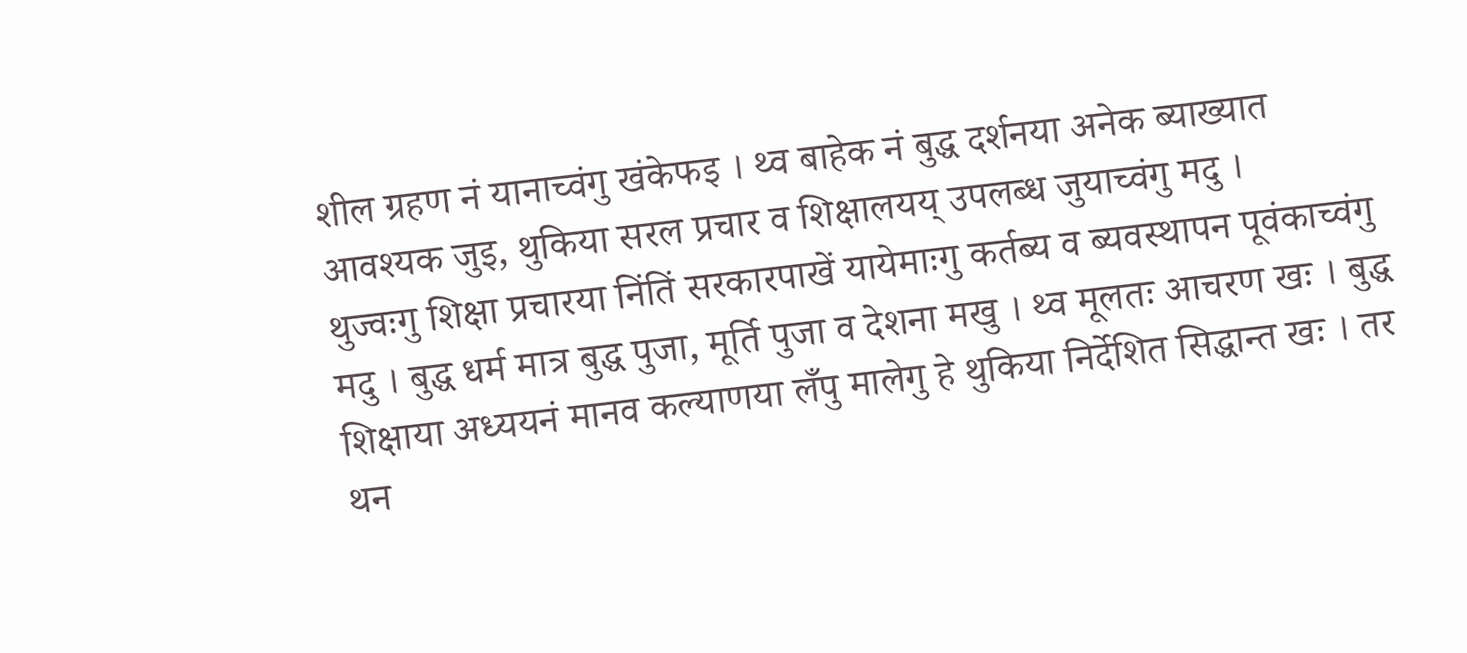शील ग्रहण नं यानाच्वंगु खंकेफइ । थ्व बाहेक नं बुद्ध दर्शनया अनेक ब्याख्यात आवश्यक जुइ, थुकिया सरल प्रचार व शिक्षालयय् उपलब्ध जुयाच्वंगु मदु ।
थुज्वःगु शिक्षा प्रचारया निंतिं सरकारपाखें यायेमाःगु कर्तब्य व ब्यवस्थापन पूवंकाच्वंगु मदु । बुद्ध धर्म मात्र बुद्ध पुजा, मूर्ति पुजा व देशना मखु । थ्व मूलतः आचरण खः । बुद्ध शिक्षाया अध्ययनं मानव कल्याणया लँपु मालेगु हे थुकिया निर्देशित सिद्धान्त खः । तर थन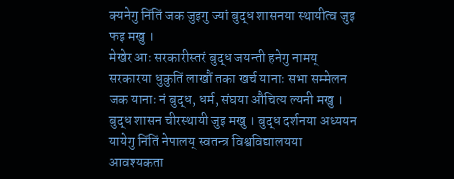क्यनेगु निंतिं जक जुइगु ज्यां बुद्ध शासनया स्थायीत्व जुइ फइ मखु ।
मेखेर आः सरकारीस्तरं बुद्ध जयन्ती हनेगु नामय् सरकारया धुकुतिं लाखौं तका खर्च यानाः सभा सम्मेलन जक यानाः नं बुद्ध, धर्म, संघया औचित्य ल्यनी मखु । बुद्ध शासन चीरस्थायी जुइ मखु । बुद्ध दर्शनया अध्ययन यायेगु निंतिं नेपालय् स्वतन्त्र विश्वविद्यालयया आवश्यकता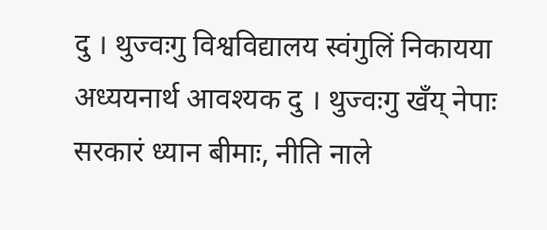दु । थुज्वःगु विश्वविद्यालय स्वंगुलिं निकायया अध्ययनार्थ आवश्यक दु । थुज्वःगु खँय् नेपाः सरकारं ध्यान बीमाः, नीति नाले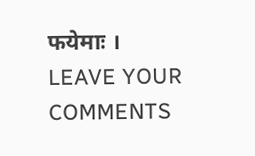फयेमाः ।
LEAVE YOUR COMMENTS